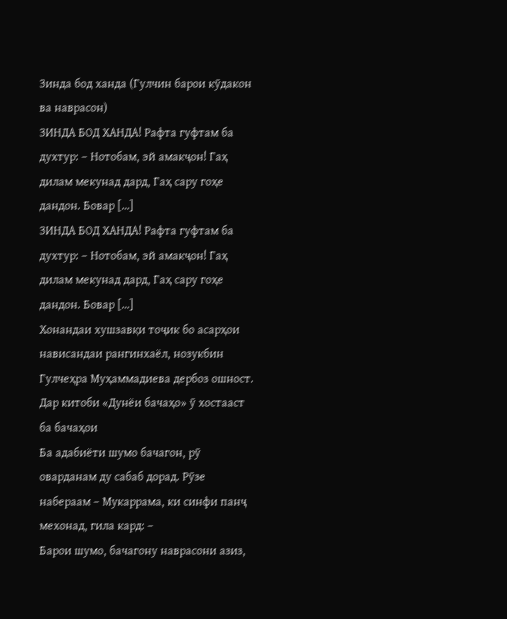Зинда бод ханда (Гулчин барои кӯдакон ва наврасон)
ЗИНДА БОД ХАНДА! Рафта гуфтам ба духтур: – Нотобам, эй амакҷон! Гаҳ дилам мекунад дард, Гаҳ сару гоҳе дандон. Бовар […]
ЗИНДА БОД ХАНДА! Рафта гуфтам ба духтур: – Нотобам, эй амакҷон! Гаҳ дилам мекунад дард, Гаҳ сару гоҳе дандон. Бовар […]
Хонандаи хушзавқи тоҷик бо асарҳои нависандаи рангинхаёл, нозукбин Гулчеҳра Муҳаммадиева дербоз ошност. Дар китоби «Дунёи бачаҳо» ӯ хостааст ба бачаҳои
Ба адабиёти шумо бачагон, рӯ оварданам ду сабаб дорад. Рӯзе набераам – Мукаррама, ки синфи панҷ мехонад, гила кард: –
Барои шумо, бачагону наврасони азиз,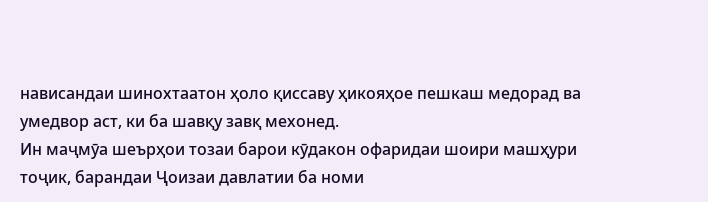нависандаи шинохтаатон ҳоло қиссаву ҳикояҳое пешкаш медорад ва умедвор аст, ки ба шавқу завқ мехонед.
Ин маҷмӯа шеърҳои тозаи барои кӯдакон офаридаи шоири машҳури тоҷик, барандаи Ҷоизаи давлатии ба номи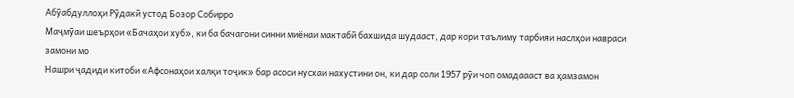Абӯабдуллоҳи Рӯдакӣ устод Бозор Собирро
Маҷмӯаи шеърҳои «Бачаҳои хуб», ки ба бачагони синни миёнаи мактабӣ бахшида шудааст, дар кори таълиму тарбияи наслҳои навраси замони мо
Нашри ҷадиди китоби «Афсонаҳои халқи тоҷик» бар асоси нусхаи нахустини он, ки дар соли 1957 рӯи чоп омадаааст ва ҳамзамон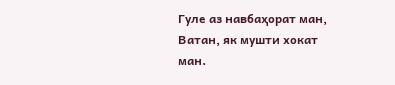Гуле аз навбаҳорат ман, Ватан, як мушти хокат ман.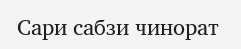Сари сабзи чинорат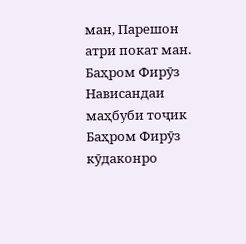ман, Парешон атри покат ман. Баҳром Фирӯз
Нависандаи маҳбуби тоҷик Баҳром Фирӯз кӯдаконро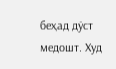беҳад дӯст медошт. Худ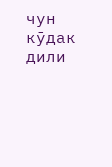чун кӯдак дили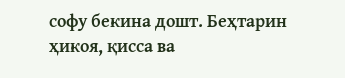софу бекина дошт. Беҳтарин ҳикоя, қисса ва